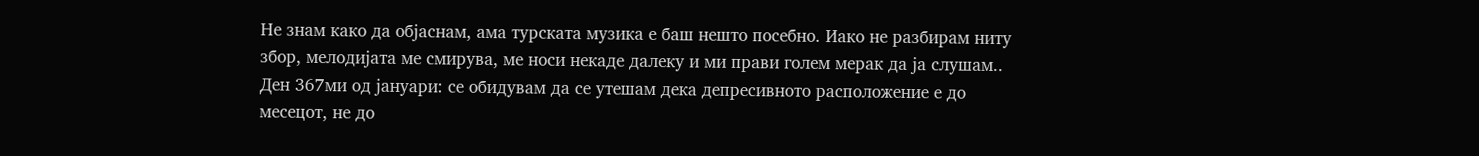Не знам како да објаснам, ама турската музика е баш нешто посебно. Иако не разбирам ниту збор, мелодијата ме смирува, ме носи некаде далеку и ми прави голем мерак да ја слушам..
Ден 367ми од јануари: се обидувам да се утешам дека депресивното расположение е до месецот, не до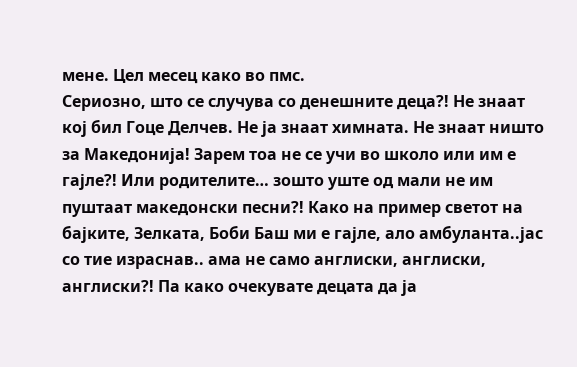мене. Цел месец како во пмс.
Сериозно, што се случува со денешните деца?! Не знаат кој бил Гоце Делчев. Не ја знаат химната. Не знаат ништо за Македонија! Зарем тоа не се учи во школо или им е гајле?! Или родителите… зошто уште од мали не им пуштаат македонски песни?! Како на пример светот на бајките, Зелката, Боби Баш ми е гајле, ало амбуланта..јас со тие израснав.. ама не само англиски, англиски, англиски?! Па како очекувате децата да ја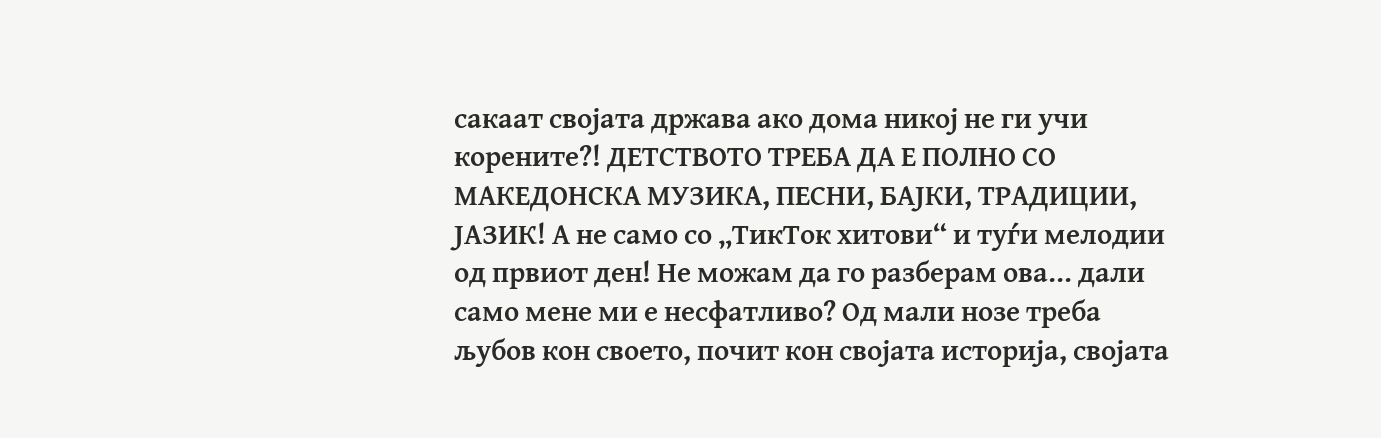сакаат својата држава ако дома никој не ги учи корените?! ДЕТСТВОТО ТРЕБА ДА Е ПОЛНО СО МАКЕДОНСКА МУЗИКА, ПЕСНИ, БАЈКИ, ТРАДИЦИИ, ЈАЗИК! А не само со „ТикТок хитови“ и туѓи мелодии од првиот ден! Не можам да го разберам ова… дали само мене ми е несфатливо? Од мали нозе треба љубов кон своето, почит кон својата историја, својата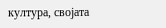култура, својата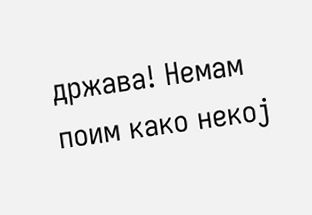држава! Немам поим како некој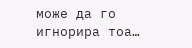може да го игнорира тоа…